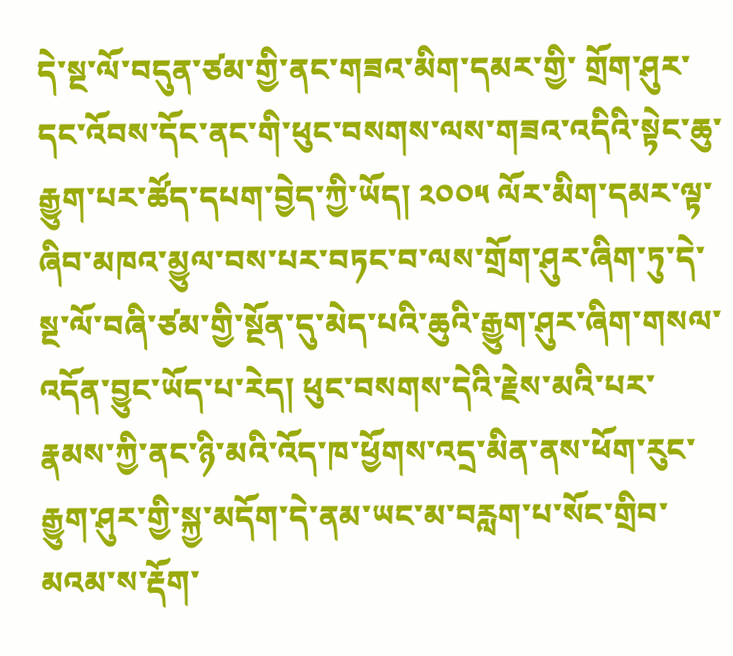དེ་སྔ་ལོ་བདུན་ཙམ་གྱི་ནང་གཟའ་མིག་དམར་གྱི་ གྲོག་ཤུར་དང་འོབས་དོང་ནང་གི་ཕུང་བསགས་ལས་གཟའ་འདིའི་སྟེང་ཆུ་རྒྱུག་པར་ཚོད་དཔག་བྱེད་ཀྱི་ཡོད། ༢༠༠༥ ལོར་མིག་དམར་ལྟ་ཞིབ་མཁའ་མྱུལ་བས་པར་བཏང་བ་ལས་གྲོག་ཤུར་ཞིག་ཏུ་དེ་སྔ་ལོ་བཞི་ཙམ་གྱི་སྔོན་དུ་མེད་པའི་ཆུའི་རྒྱུག་ཤུར་ཞིག་གསལ་འདོན་བྱུང་ཡོད་པ་རེད། ཕུང་བསགས་དེའི་རྗེས་མའི་པར་རྣམས་ཀྱི་ནང་ཉི་མའི་འོད་ཁ་ཕྱོགས་འདྲ་མིན་ནས་ཕོག་རུང་རྒྱུག་ཤུར་གྱི་སྐྱ་མདོག་དེ་ནམ་ཡང་མ་བརླག་པ་སོང་གྲིབ་མའམ་ས་རྡོག་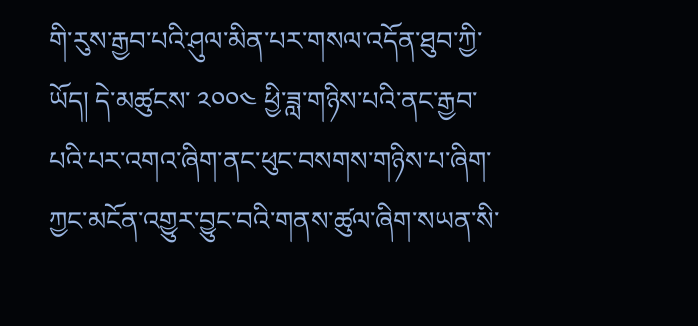གི་རུས་རྒྱབ་པའི་ཤུལ་མིན་པར་གསལ་འདོན་ཐུབ་ཀྱི་ཡོད། དེ་མཚུངས་ ༢༠༠༤ ཕྱི་ཟླ་གཉིས་པའི་ནང་རྒྱབ་པའི་པར་འགའ་ཞིག་ནང་ཕུང་བསགས་གཉིས་པ་ཞིག་ཀྱང་མངོན་འགྱུར་བྱུང་བའི་གནས་ཚུལ་ཞིག་སཡན་སི་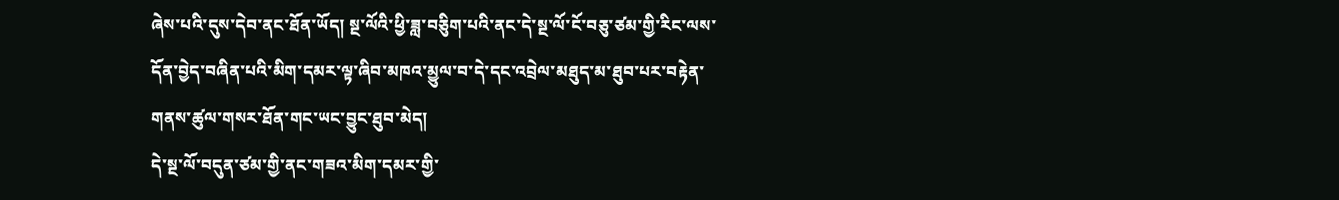ཞེས་པའི་དུས་དེབ་ནང་ཐོན་ཡོད། སྔ་ལོའི་ཕྱི་ཟླ་བཅིུག་པའི་ནང་དེ་སྔ་ལོ་ངོ་བཅུ་ཙམ་གྱི་རིང་ལས་དོན་བྱེད་བཞིན་པའི་མིག་དམར་ལྟ་ཞིབ་མཁའ་མྱུལ་བ་དེ་དང་འབྲེལ་མཐུད་མ་ཐུབ་པར་བརྟེན་གནས་ཚུལ་གསར་ཐོན་གང་ཡང་བྱུང་ཐུབ་མེད།
དེ་སྔ་ལོ་བདུན་ཙམ་གྱི་ནང་གཟའ་མིག་དམར་གྱི་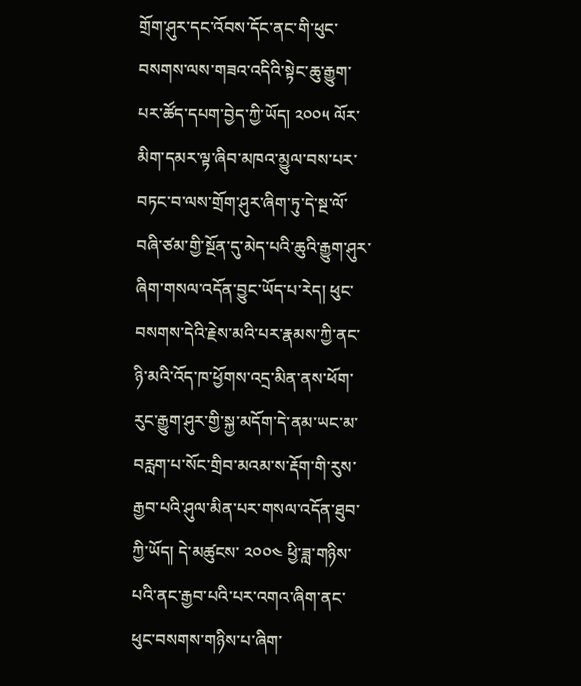གྲོག་ཤུར་དང་འོབས་དོང་ནང་གི་ཕུང་བསགས་ལས་གཟའ་འདིའི་སྟེང་ཆུ་རྒྱུག་པར་ཚོད་དཔག་བྱེད་ཀྱི་ཡོད། ༢༠༠༥ ལོར་མིག་དམར་ལྟ་ཞིབ་མཁའ་མྱུལ་བས་པར་བཏང་བ་ལས་གྲོག་ཤུར་ཞིག་ཏུ་དེ་སྔ་ལོ་བཞི་ཙམ་གྱི་སྔོན་དུ་མེད་པའི་ཆུའི་རྒྱུག་ཤུར་ཞིག་གསལ་འདོན་བྱུང་ཡོད་པ་རེད། ཕུང་བསགས་དེའི་རྗེས་མའི་པར་རྣམས་ཀྱི་ནང་ཉི་མའི་འོད་ཁ་ཕྱོགས་འདྲ་མིན་ནས་ཕོག་རུང་རྒྱུག་ཤུར་གྱི་སྐྱ་མདོག་དེ་ནམ་ཡང་མ་བརླག་པ་སོང་གྲིབ་མའམ་ས་རྡོག་གི་རུས་རྒྱབ་པའི་ཤུལ་མིན་པར་གསལ་འདོན་ཐུབ་ཀྱི་ཡོད། དེ་མཚུངས་ ༢༠༠༤ ཕྱི་ཟླ་གཉིས་པའི་ནང་རྒྱབ་པའི་པར་འགའ་ཞིག་ནང་ཕུང་བསགས་གཉིས་པ་ཞིག་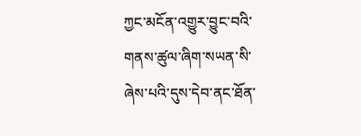ཀྱང་མངོན་འགྱུར་བྱུང་བའི་གནས་ཚུལ་ཞིག་སཡན་སི་ཞེས་པའི་དུས་དེབ་ནང་ཐོན་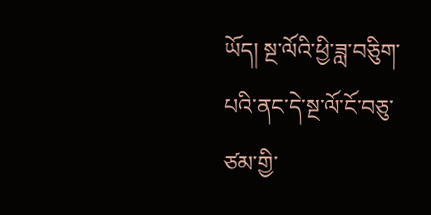ཡོད། སྔ་ལོའི་ཕྱི་ཟླ་བཅིུག་པའི་ནང་དེ་སྔ་ལོ་ངོ་བཅུ་ཙམ་གྱི་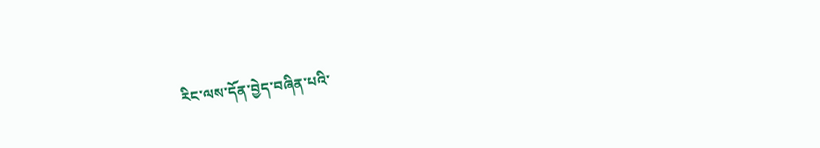རིང་ལས་དོན་བྱེད་བཞིན་པའི་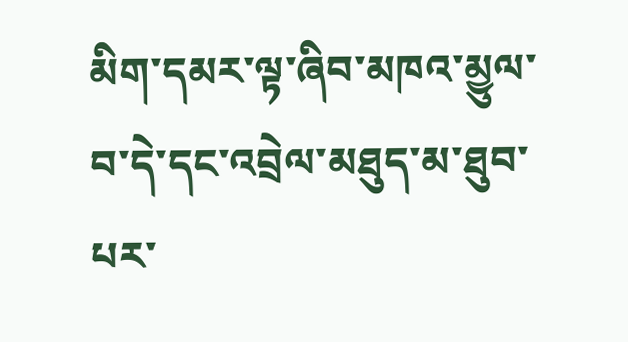མིག་དམར་ལྟ་ཞིབ་མཁའ་མྱུལ་བ་དེ་དང་འབྲེལ་མཐུད་མ་ཐུབ་པར་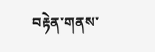བརྟེན་གནས་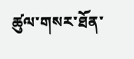ཚུལ་གསར་ཐོན་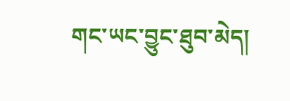གང་ཡང་བྱུང་ཐུབ་མེད།